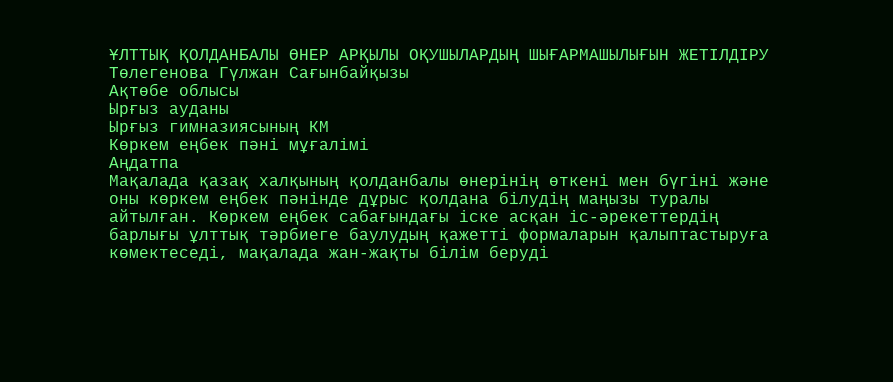ҰЛТТЫҚ ҚОЛДАНБАЛЫ ӨНЕР АРҚЫЛЫ ОҚУШЫЛАРДЫҢ ШЫҒАРМАШЫЛЫҒЫН ЖЕТІЛДІРУ
Төлегенова Гүлжан Сағынбайқызы
Ақтөбе облысы
Ырғыз ауданы
Ырғыз гимназиясының КМ
Көркем еңбек пәні мұғалімі
Аңдатпа
Мақалада қазақ халқының қолданбалы өнерінің өткені мен бүгіні және оны көркем еңбек пәнінде дұрыс қолдана білудің маңызы туралы айтылған. Көркем еңбек сабағындағы іске асқан іс-әрекеттердің барлығы ұлттық тәрбиеге баулудың қажетті формаларын қалыптастыруға көмектеседі, мақалада жан-жақты білім беруді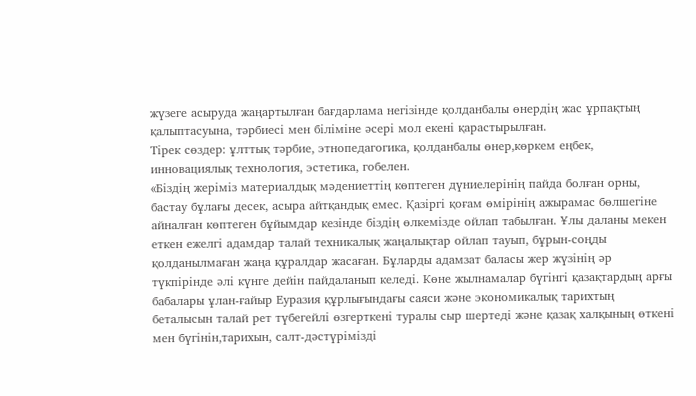жүзеге асыруда жаңартылған бағдарлама негізінде қолданбалы өнердің жас ұрпақтың қалыптасуына, тәрбиесі мен біліміне әсері мол екені қарастырылған.
Тірек сөздер: ұлттық тәрбие, этнопедагогика, қолданбалы өнер,көркем еңбек, инновациялық технология, эстетика, гобелен.
«Біздің жеріміз материалдық мәдениеттің көптеген дүниелерінің пайда болған орны, бастау бұлағы десек, асыра айтқандық емес. Қазіргі қоғам өмірінің ажырамас бөлшегіне айналған көптеген бұйымдар кезінде біздің өлкемізде ойлап табылған. Ұлы даланы мекен еткен ежелгі адамдар талай техникалық жаңалықтар ойлап тауып, бұрын-соңды қолданылмаған жаңа құралдар жасаған. Бұларды адамзат баласы жер жүзінің әр түкпірінде әлі күнге дейін пайдаланып келеді. Көне жылнамалар бүгінгі қазақтардың арғы бабалары ұлан-ғайыр Еуразия құрлығындағы саяси және экономикалық тарихтың беталысын талай рет түбегейлі өзгерткені туралы сыр шертеді және қазақ халқының өткені мен бүгінін,тарихын, салт-дәстүрімізді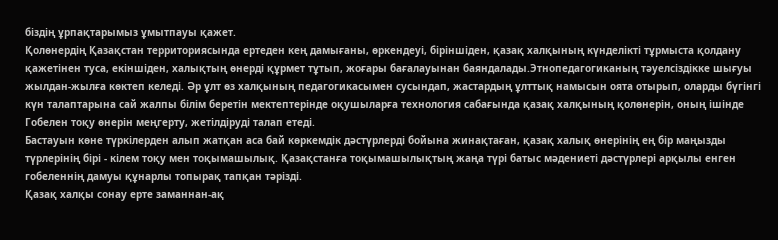біздің ұрпақтарымыз ұмытпауы қажет.
Қолөнердің Қазақстан территориясында ертеден кең дамығаны, өркендеуі, біріншіден, қазақ халқының күнделікті тұрмыста қолдану қажетінен туса, екіншіден, халықтың өнерді құрмет тұтып, жоғары бағалауынан баяндалады.Этнопедагогиканың тәуелсіздікке шығуы жылдан-жылға көктеп келеді. Әр ұлт өз халқының педагогикасымен сусындап, жастардың ұлттық намысын оята отырып, оларды бүгінгі күн талаптарына сай жалпы білім беретін мектептерінде оқушыларға технология сабағында қазақ халқының қолөнерін, оның ішінде Гобелен тоқу өнерін меңгерту, жетілдіруді талап етеді.
Бастауын көне түркілерден алып жатқан аса бай көркемдік дәстүрлерді бойына жинақтаған, қазақ халық өнерінің ең бір маңызды түрлерінің бірі - кілем тоқу мен тоқымашылық. Қазақстанға тоқымашылықтың жаңа түрі батыс мәдениеті дәстүрлері арқылы енген гобеленнің дамуы құнарлы топырақ тапқан тәрізді.
Қазақ халқы сонау ерте заманнан-ақ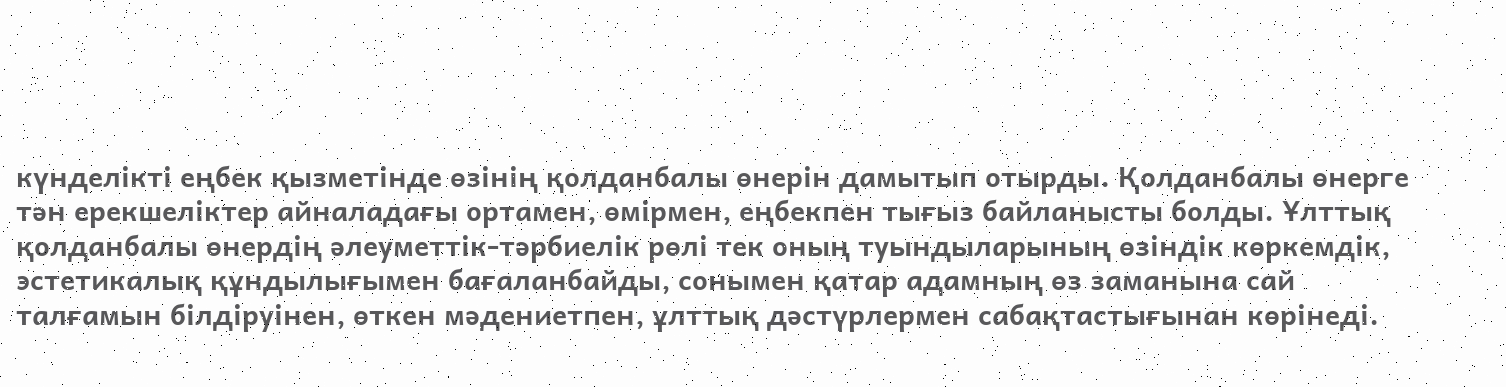күнделікті еңбек қызметінде өзінің қолданбалы өнерін дамытып отырды. Қолданбалы өнерге тән ерекшеліктер айналадағы ортамен, өмірмен, еңбекпен тығыз байланысты болды. Ұлттық қолданбалы өнердің әлеуметтік-тәрбиелік рөлі тек оның туындыларының өзіндік көркемдік, эстетикалық құндылығымен бағаланбайды, сонымен қатар адамның өз заманына сай талғамын білдіруінен, өткен мәдениетпен, ұлттық дәстүрлермен сабақтастығынан көрінеді.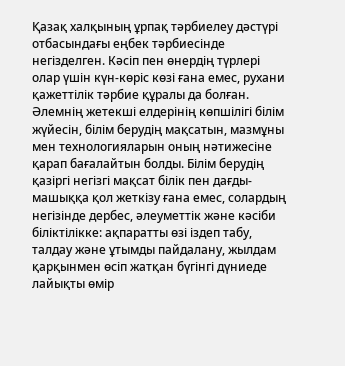Қазақ халқының ұрпақ тәрбиелеу дәстүрі отбасындағы еңбек тәрбиесінде негізделген. Кәсіп пен өнердің түрлері олар үшін күн-көріс көзі ғана емес, рухани қажеттілік тәрбие құралы да болған.
Әлемнің жетекші елдерінің көпшілігі білім жүйесін, білім берудің мақсатын, мазмұны мен технологияларын оның нәтижесіне қарап бағалайтын болды. Білім берудің қазіргі негізгі мақсат білік пен дағды-машыққа қол жеткізу ғана емес, солардың негізінде дербес, әлеуметтік және кәсіби біліктілікке: ақпаратты өзі іздеп табу, талдау және ұтымды пайдалану, жылдам қарқынмен өсіп жатқан бүгінгі дүниеде лайықты өмір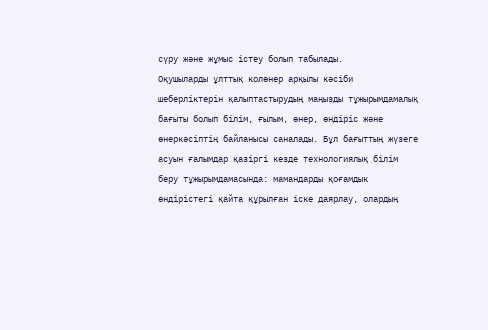сүру және жұмыс істеу болып табылады.
Оқушыларды ұлттық колөнер арқылы кәсіби шеберліктерін қалыптастырудың маңызды тұжырымдамалық бағыты болып білім, ғылым, өнер, өндіріс және өнеркәсіптің байланысы саналады. Бұл бағыттың жүзеге асуын ғалымдар қазіргі кезде технологиялық білім беру тұжырымдамасында: мамандарды қоғамдык өндірістегі қайта құрылған іске даярлау, олардың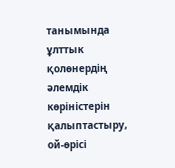танымында ұлттык қолөнердің әлемдік көріністерін қалыптастыру, ой-өрісі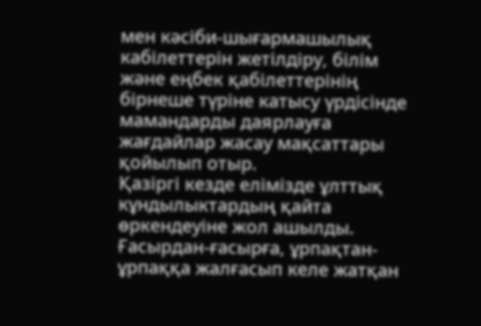мен кәсіби-шығармашылық кабілеттерін жетілдіру, білім және еңбек қабілеттерінің бірнеше түріне катысу үрдісінде мамандарды даярлауға жағдайлар жасау мақсаттары қойылып отыр.
Қазіргі кезде елімізде ұлттық кұндылыктардың қайта өркендеуіне жол ашылды. Ғасырдан-ғасырға, ұрпақтан-ұрпаққа жалғасып келе жатқан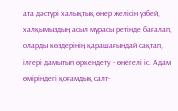ата дәстүрі халықтық өнер желісін үзбей, халқымыздың асыл мұрасы ретінде бағалап, оларды көздерінің қарашағындай сақтап, ілгері дамытып өркендету - өнегелі іс. Адам өміріндегі қоғамдық салт-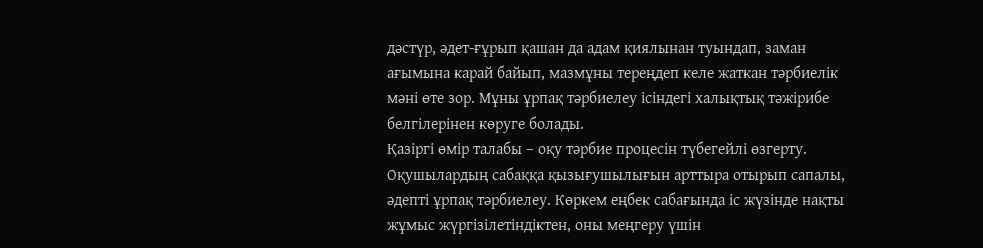дәстүр, әдет-ғұрып қашан да адам қиялынан туындап, заман ағымына карай байып, мазмұны тереңдеп келе жаткан тәрбиелік мәні өте зор. Мұны ұрпақ тәрбиелеу ісіндегі халықтық тәжірибе белгілерінен көруге болады.
Қазіргі өмір талабы – оқу тәрбие процесін түбегейлі өзгерту. Оқушылардың сабаққа қызығушылығын арттыра отырып сапалы, әдепті ұрпақ тәрбиелеу. Көркем еңбек сабағында іс жүзінде нақты жұмыс жүргізілетіндіктен, оны меңгеру үшін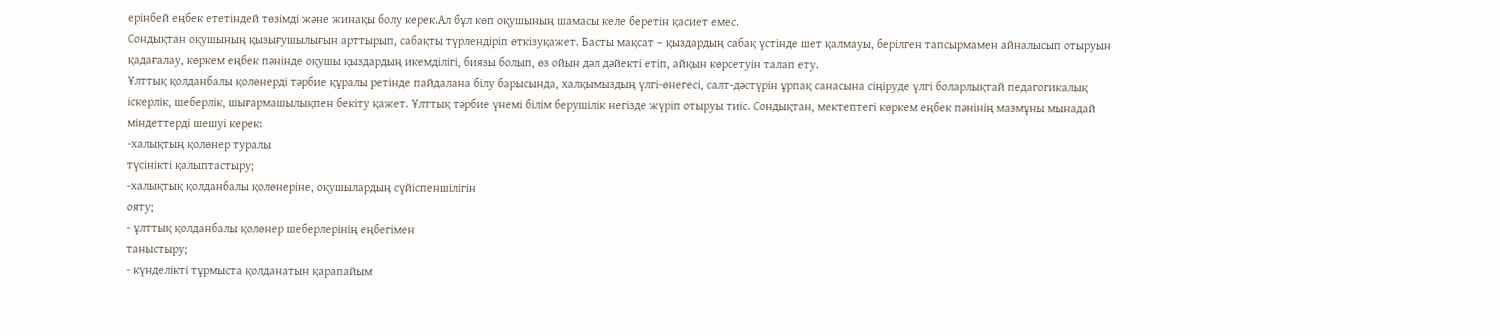ерінбей еңбек ететіндей төзімді және жинақы болу керек.Ал бұл көп оқушының шамасы келе беретін қасиет емес.
Сондықтан оқушының қызығушылығын арттырып, сабақты түрлендіріп өткізуқажет. Басты мақсат – қыздардың сабақ үстінде шет қалмауы, берілген тапсырмамен айналысып отыруын қадағалау, көркем еңбек пәнінде оқушы қыздардың икемділігі, биязы болып, өз ойын дәл дәйекті етіп, айқын көрсетуін талап ету.
Ұлттық қолданбалы қолөнерді тәрбие құралы ретінде пайдалана білу барысында, халқымыздың үлгі-өнегесі, салт-дәстүрін ұрпақ санасына сіңіруде үлгі боларлықтай педагогикалық іскерлік, шеберлік, шығармашылықпен бекіту қажет. Ұлттық тәрбие үнемі білім берушілік негізде жүріп отыруы тиіс. Сондықтан, мектептегі көркем еңбек пәнінің мазмұны мынадай міндеттерді шешуі керек:
-халықтың қолөнер туралы
түсінікті қалыптастыру;
-халықтық қолданбалы қолөнеріне, оқушылардың сүйіспеншілігін
ояту;
- ұлттық қолданбалы қолөнер шеберлерінің еңбегімен
таныстыру;
- күнделікті тұрмыста қолданатын қарапайым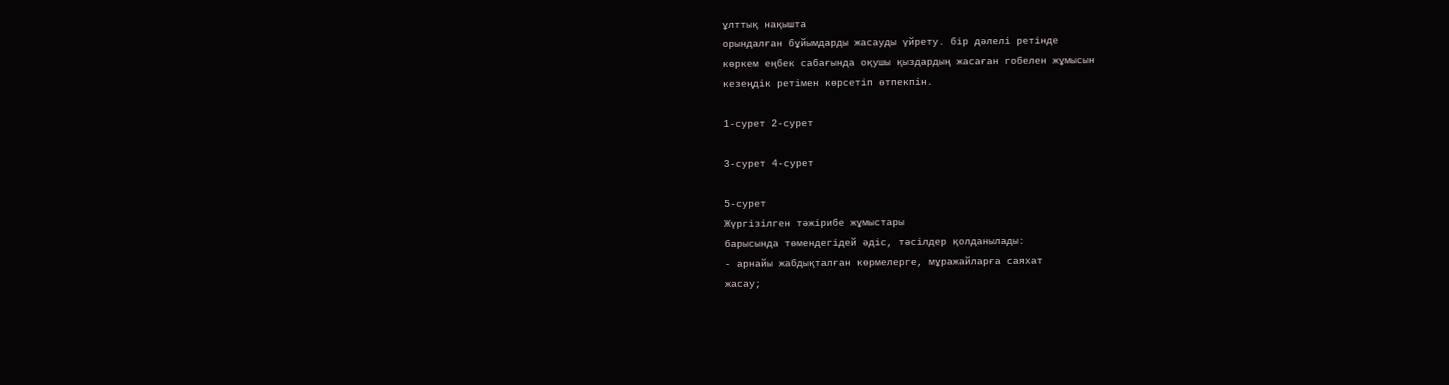ұлттық нақышта
орындалған бұйымдарды жасауды үйрету. бір дәлелі ретінде
көркем еңбек сабағында оқушы қыздардың жасаған гобелен жұмысын
кезеңдік ретімен көрсетіп өтпекпін.

1-сурет 2-сурет

3-сурет 4-сурет

5-сурет
Жүргізілген тәжірибе жұмыстары
барысында төмендегідей әдіс, тәсілдер қолданылады:
- арнайы жабдықталған көрмелерге, мұражайларға саяхат
жасау;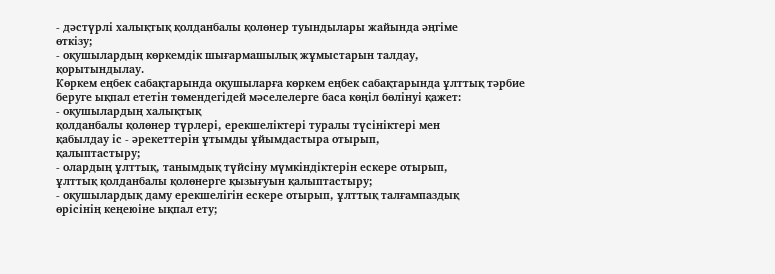- дәстүрлі халықтық қолданбалы қолөнер туындылары жайында әңгіме
өткізу;
- оқушылардың көркемдік шығармашылық жұмыстарын талдау,
қорытындылау.
Көркем еңбек сабақтарында оқушыларға көркем еңбек сабақтарында ұлттық тәрбие беруге ықпал ететін төмендегідей мәселелерге баса көңіл бөлінуі қажет:
- оқушылардың халықтық
қолданбалы қолөнер түрлері, ерекшеліктері туралы түсініктері мен
қабылдау іс - әрекеттерін ұтымды ұйымдастыра отырып,
қалыптастыру;
- олардың ұлттық, танымдық түйсіну мүмкіндіктерін ескере отырып,
ұлттық қолданбалы қолөнерге қызығуын қалыптастыру;
- оқушылардық даму ерекшелігін ескере отырып, ұлттық талғампаздық
өрісінің кеңеюіне ықпал ету;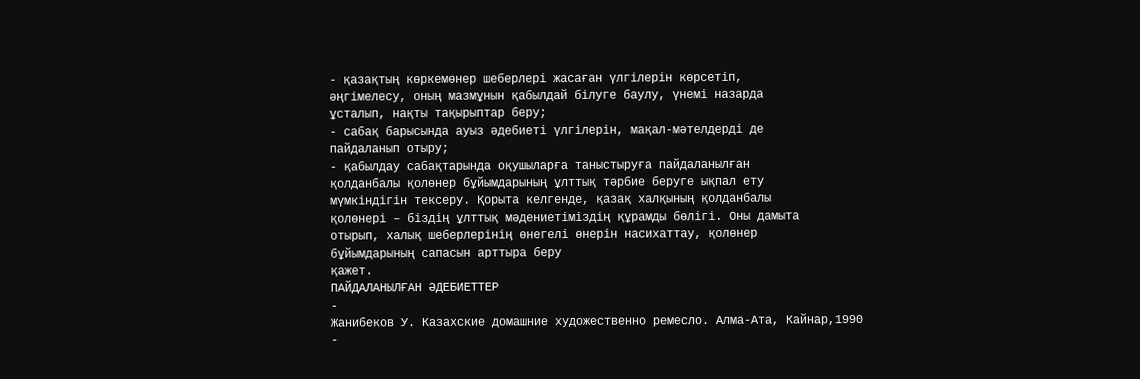- қазақтың көркемөнер шеберлері жасаған үлгілерін көрсетіп,
әңгімелесу, оның мазмұнын қабылдай білуге баулу, үнемі назарда
ұсталып, нақты тақырыптар беру;
- сабақ барысында ауыз әдебиеті үлгілерін, мақал-мәтелдерді де
пайдаланып отыру;
- қабылдау сабақтарында оқушыларға таныстыруға пайдаланылған
қолданбалы қолөнер бұйымдарының ұлттық тәрбие беруге ықпал ету
мүмкіндігін тексеру. Қорыта келгенде, қазақ халқының қолданбалы
қолөнері – біздің ұлттық мәдениетіміздің құрамды бөлігі. Оны дамыта
отырып, халық шеберлерінің өнегелі өнерін насихаттау, қолөнер
бұйымдарының сапасын арттыра беру
қажет.
ПАЙДАЛАНЫЛҒАН ӘДЕБИЕТТЕР
-
Жанибеков У. Казахские домашние художественно ремесло. Алма-Ата, Кайнар,1990
-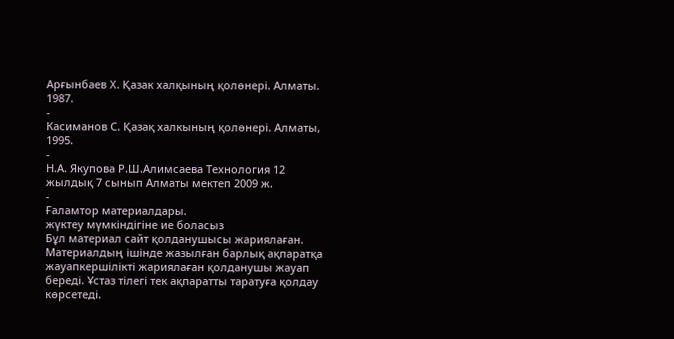Арғынбаев X. Қазак халқының қолөнері. Алматы. 1987.
-
Касиманов С. Қазақ халкының қолөнері. Алматы, 1995.
-
Н.А. Якупова Р.Ш.Алимсаева Технология 12 жылдық 7 сынып Алматы мектеп 2009 ж.
-
Ғаламтор материалдары.
жүктеу мүмкіндігіне ие боласыз
Бұл материал сайт қолданушысы жариялаған. Материалдың ішінде жазылған барлық ақпаратқа жауапкершілікті жариялаған қолданушы жауап береді. Ұстаз тілегі тек ақпаратты таратуға қолдау көрсетеді.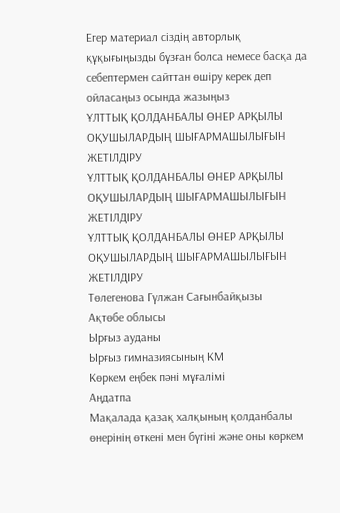Егер материал сіздің авторлық құқығыңызды бұзған болса немесе басқа да себептермен сайттан өшіру керек деп ойласаңыз осында жазыңыз
ҰЛТТЫҚ ҚОЛДАНБАЛЫ ӨНЕР АРҚЫЛЫ ОҚУШЫЛАРДЫҢ ШЫҒАРМАШЫЛЫҒЫН ЖЕТІЛДІРУ
ҰЛТТЫҚ ҚОЛДАНБАЛЫ ӨНЕР АРҚЫЛЫ ОҚУШЫЛАРДЫҢ ШЫҒАРМАШЫЛЫҒЫН ЖЕТІЛДІРУ
ҰЛТТЫҚ ҚОЛДАНБАЛЫ ӨНЕР АРҚЫЛЫ ОҚУШЫЛАРДЫҢ ШЫҒАРМАШЫЛЫҒЫН ЖЕТІЛДІРУ
Төлегенова Гүлжан Сағынбайқызы
Ақтөбе облысы
Ырғыз ауданы
Ырғыз гимназиясының КМ
Көркем еңбек пәні мұғалімі
Аңдатпа
Мақалада қазақ халқының қолданбалы өнерінің өткені мен бүгіні және оны көркем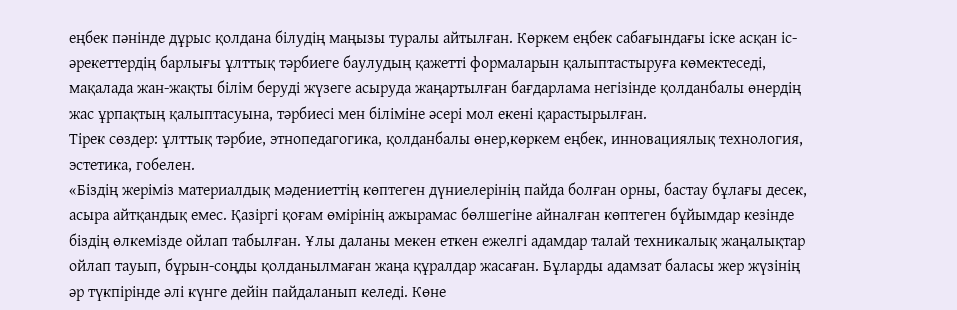еңбек пәнінде дұрыс қолдана білудің маңызы туралы айтылған. Көркем еңбек сабағындағы іске асқан іс-әрекеттердің барлығы ұлттық тәрбиеге баулудың қажетті формаларын қалыптастыруға көмектеседі, мақалада жан-жақты білім беруді жүзеге асыруда жаңартылған бағдарлама негізінде қолданбалы өнердің жас ұрпақтың қалыптасуына, тәрбиесі мен біліміне әсері мол екені қарастырылған.
Тірек сөздер: ұлттық тәрбие, этнопедагогика, қолданбалы өнер,көркем еңбек, инновациялық технология, эстетика, гобелен.
«Біздің жеріміз материалдық мәдениеттің көптеген дүниелерінің пайда болған орны, бастау бұлағы десек, асыра айтқандық емес. Қазіргі қоғам өмірінің ажырамас бөлшегіне айналған көптеген бұйымдар кезінде біздің өлкемізде ойлап табылған. Ұлы даланы мекен еткен ежелгі адамдар талай техникалық жаңалықтар ойлап тауып, бұрын-соңды қолданылмаған жаңа құралдар жасаған. Бұларды адамзат баласы жер жүзінің әр түкпірінде әлі күнге дейін пайдаланып келеді. Көне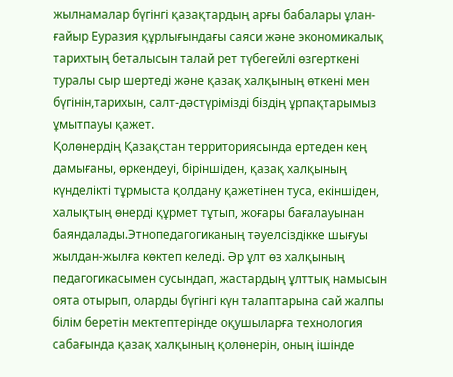жылнамалар бүгінгі қазақтардың арғы бабалары ұлан-ғайыр Еуразия құрлығындағы саяси және экономикалық тарихтың беталысын талай рет түбегейлі өзгерткені туралы сыр шертеді және қазақ халқының өткені мен бүгінін,тарихын, салт-дәстүрімізді біздің ұрпақтарымыз ұмытпауы қажет.
Қолөнердің Қазақстан территориясында ертеден кең дамығаны, өркендеуі, біріншіден, қазақ халқының күнделікті тұрмыста қолдану қажетінен туса, екіншіден, халықтың өнерді құрмет тұтып, жоғары бағалауынан баяндалады.Этнопедагогиканың тәуелсіздікке шығуы жылдан-жылға көктеп келеді. Әр ұлт өз халқының педагогикасымен сусындап, жастардың ұлттық намысын оята отырып, оларды бүгінгі күн талаптарына сай жалпы білім беретін мектептерінде оқушыларға технология сабағында қазақ халқының қолөнерін, оның ішінде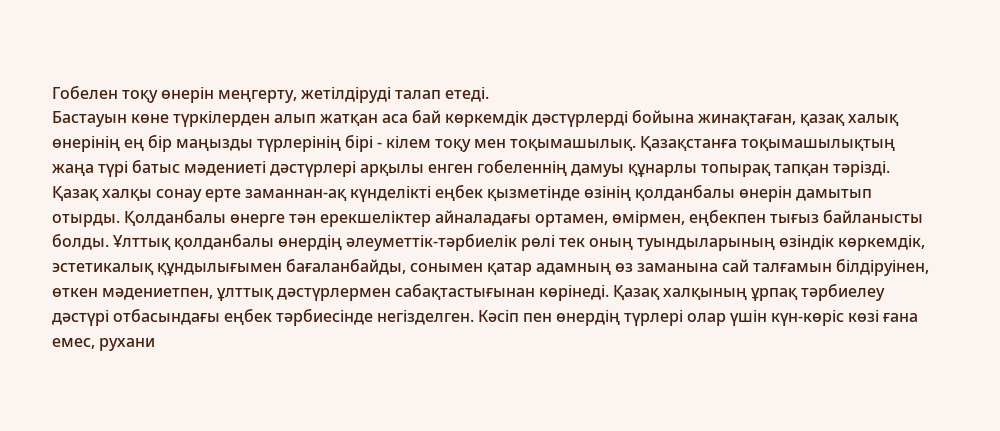Гобелен тоқу өнерін меңгерту, жетілдіруді талап етеді.
Бастауын көне түркілерден алып жатқан аса бай көркемдік дәстүрлерді бойына жинақтаған, қазақ халық өнерінің ең бір маңызды түрлерінің бірі - кілем тоқу мен тоқымашылық. Қазақстанға тоқымашылықтың жаңа түрі батыс мәдениеті дәстүрлері арқылы енген гобеленнің дамуы құнарлы топырақ тапқан тәрізді.
Қазақ халқы сонау ерте заманнан-ақ күнделікті еңбек қызметінде өзінің қолданбалы өнерін дамытып отырды. Қолданбалы өнерге тән ерекшеліктер айналадағы ортамен, өмірмен, еңбекпен тығыз байланысты болды. Ұлттық қолданбалы өнердің әлеуметтік-тәрбиелік рөлі тек оның туындыларының өзіндік көркемдік, эстетикалық құндылығымен бағаланбайды, сонымен қатар адамның өз заманына сай талғамын білдіруінен, өткен мәдениетпен, ұлттық дәстүрлермен сабақтастығынан көрінеді. Қазақ халқының ұрпақ тәрбиелеу дәстүрі отбасындағы еңбек тәрбиесінде негізделген. Кәсіп пен өнердің түрлері олар үшін күн-көріс көзі ғана емес, рухани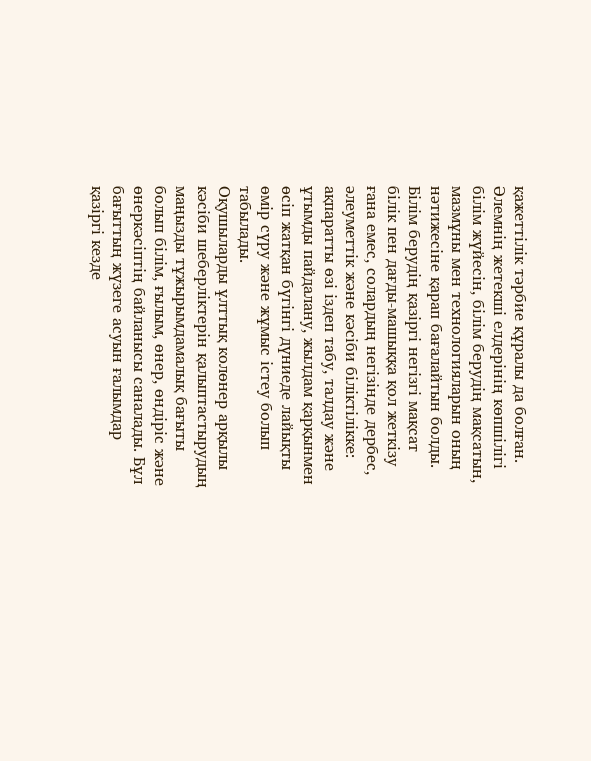қажеттілік тәрбие құралы да болған.
Әлемнің жетекші елдерінің көпшілігі білім жүйесін, білім берудің мақсатын, мазмұны мен технологияларын оның нәтижесіне қарап бағалайтын болды. Білім берудің қазіргі негізгі мақсат білік пен дағды-машыққа қол жеткізу ғана емес, солардың негізінде дербес, әлеуметтік және кәсіби біліктілікке: ақпаратты өзі іздеп табу, талдау және ұтымды пайдалану, жылдам қарқынмен өсіп жатқан бүгінгі дүниеде лайықты өмір сүру және жұмыс істеу болып табылады.
Оқушыларды ұлттық колөнер арқылы кәсіби шеберліктерін қалыптастырудың маңызды тұжырымдамалық бағыты болып білім, ғылым, өнер, өндіріс және өнеркәсіптің байланысы саналады. Бұл бағыттың жүзеге асуын ғалымдар қазіргі кезде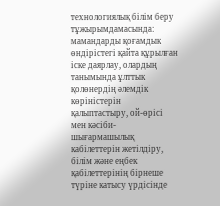технологиялық білім беру тұжырымдамасында: мамандарды қоғамдык өндірістегі қайта құрылған іске даярлау, олардың танымында ұлттык қолөнердің әлемдік көріністерін қалыптастыру, ой-өрісі мен кәсіби-шығармашылық кабілеттерін жетілдіру, білім және еңбек қабілеттерінің бірнеше түріне катысу үрдісінде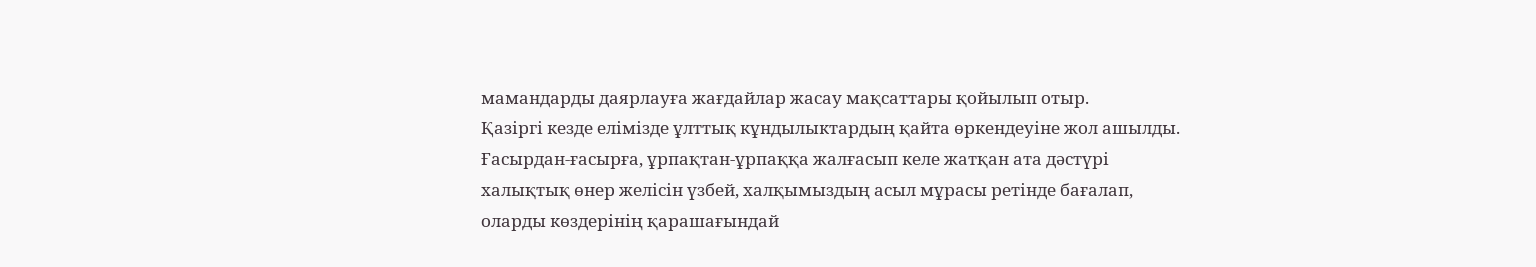мамандарды даярлауға жағдайлар жасау мақсаттары қойылып отыр.
Қазіргі кезде елімізде ұлттық кұндылыктардың қайта өркендеуіне жол ашылды. Ғасырдан-ғасырға, ұрпақтан-ұрпаққа жалғасып келе жатқан ата дәстүрі халықтық өнер желісін үзбей, халқымыздың асыл мұрасы ретінде бағалап, оларды көздерінің қарашағындай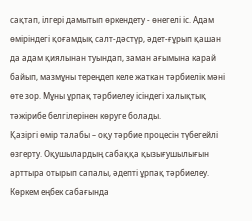сақтап, ілгері дамытып өркендету - өнегелі іс. Адам өміріндегі қоғамдық салт-дәстүр, әдет-ғұрып қашан да адам қиялынан туындап, заман ағымына карай байып, мазмұны тереңдеп келе жаткан тәрбиелік мәні өте зор. Мұны ұрпақ тәрбиелеу ісіндегі халықтық тәжірибе белгілерінен көруге болады.
Қазіргі өмір талабы – оқу тәрбие процесін түбегейлі өзгерту. Оқушылардың сабаққа қызығушылығын арттыра отырып сапалы, әдепті ұрпақ тәрбиелеу. Көркем еңбек сабағында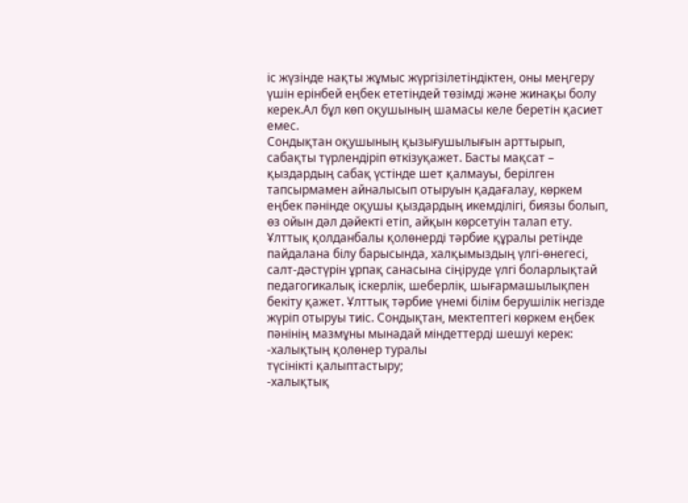іс жүзінде нақты жұмыс жүргізілетіндіктен, оны меңгеру үшін ерінбей еңбек ететіндей төзімді және жинақы болу керек.Ал бұл көп оқушының шамасы келе беретін қасиет емес.
Сондықтан оқушының қызығушылығын арттырып, сабақты түрлендіріп өткізуқажет. Басты мақсат – қыздардың сабақ үстінде шет қалмауы, берілген тапсырмамен айналысып отыруын қадағалау, көркем еңбек пәнінде оқушы қыздардың икемділігі, биязы болып, өз ойын дәл дәйекті етіп, айқын көрсетуін талап ету.
Ұлттық қолданбалы қолөнерді тәрбие құралы ретінде пайдалана білу барысында, халқымыздың үлгі-өнегесі, салт-дәстүрін ұрпақ санасына сіңіруде үлгі боларлықтай педагогикалық іскерлік, шеберлік, шығармашылықпен бекіту қажет. Ұлттық тәрбие үнемі білім берушілік негізде жүріп отыруы тиіс. Сондықтан, мектептегі көркем еңбек пәнінің мазмұны мынадай міндеттерді шешуі керек:
-халықтың қолөнер туралы
түсінікті қалыптастыру;
-халықтық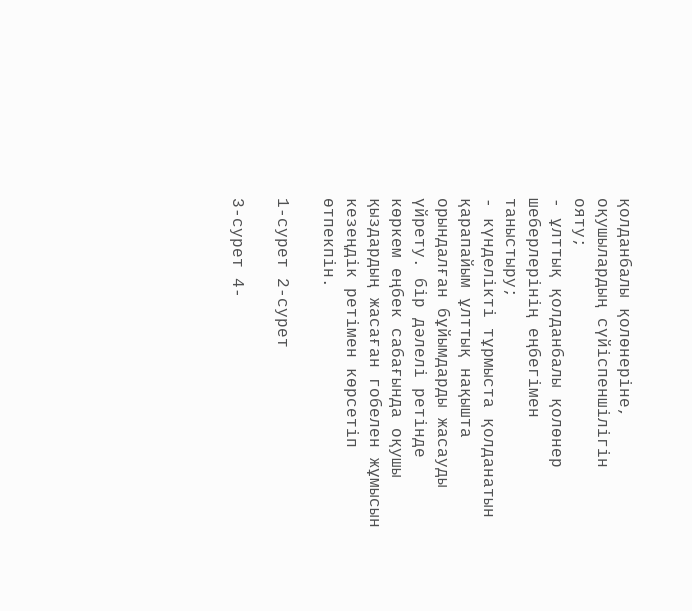қолданбалы қолөнеріне, оқушылардың сүйіспеншілігін
ояту;
- ұлттық қолданбалы қолөнер шеберлерінің еңбегімен
таныстыру;
- күнделікті тұрмыста қолданатын қарапайым ұлттық нақышта
орындалған бұйымдарды жасауды үйрету. бір дәлелі ретінде
көркем еңбек сабағында оқушы қыздардың жасаған гобелен жұмысын
кезеңдік ретімен көрсетіп өтпекпін.

1-сурет 2-сурет

3-сурет 4-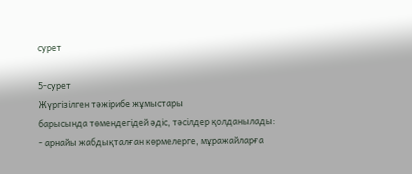сурет

5-сурет
Жүргізілген тәжірибе жұмыстары
барысында төмендегідей әдіс, тәсілдер қолданылады:
- арнайы жабдықталған көрмелерге, мұражайларға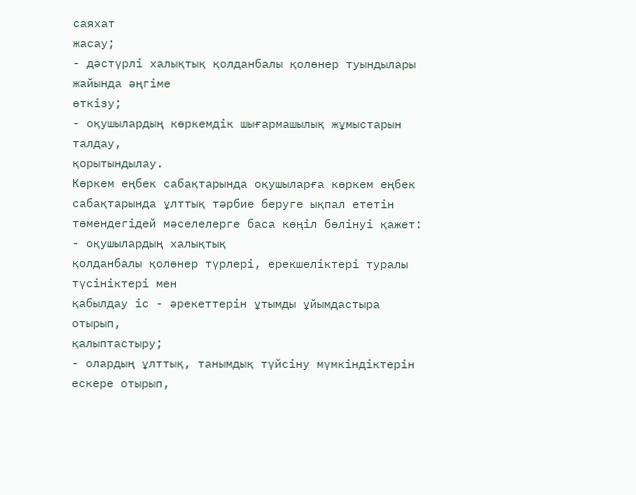саяхат
жасау;
- дәстүрлі халықтық қолданбалы қолөнер туындылары жайында әңгіме
өткізу;
- оқушылардың көркемдік шығармашылық жұмыстарын талдау,
қорытындылау.
Көркем еңбек сабақтарында оқушыларға көркем еңбек сабақтарында ұлттық тәрбие беруге ықпал ететін төмендегідей мәселелерге баса көңіл бөлінуі қажет:
- оқушылардың халықтық
қолданбалы қолөнер түрлері, ерекшеліктері туралы түсініктері мен
қабылдау іс - әрекеттерін ұтымды ұйымдастыра отырып,
қалыптастыру;
- олардың ұлттық, танымдық түйсіну мүмкіндіктерін ескере отырып,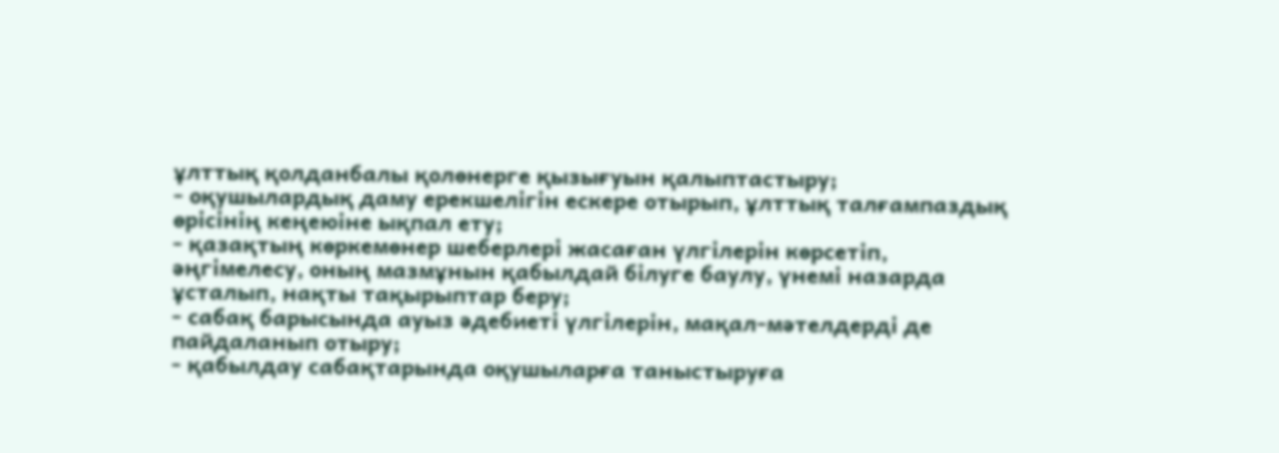ұлттық қолданбалы қолөнерге қызығуын қалыптастыру;
- оқушылардық даму ерекшелігін ескере отырып, ұлттық талғампаздық
өрісінің кеңеюіне ықпал ету;
- қазақтың көркемөнер шеберлері жасаған үлгілерін көрсетіп,
әңгімелесу, оның мазмұнын қабылдай білуге баулу, үнемі назарда
ұсталып, нақты тақырыптар беру;
- сабақ барысында ауыз әдебиеті үлгілерін, мақал-мәтелдерді де
пайдаланып отыру;
- қабылдау сабақтарында оқушыларға таныстыруға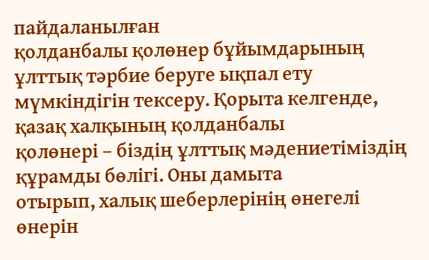пайдаланылған
қолданбалы қолөнер бұйымдарының ұлттық тәрбие беруге ықпал ету
мүмкіндігін тексеру. Қорыта келгенде, қазақ халқының қолданбалы
қолөнері – біздің ұлттық мәдениетіміздің құрамды бөлігі. Оны дамыта
отырып, халық шеберлерінің өнегелі өнерін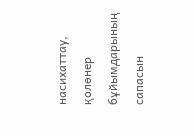насихаттау, қолөнер
бұйымдарының сапасын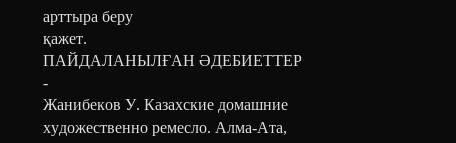арттыра беру
қажет.
ПАЙДАЛАНЫЛҒАН ӘДЕБИЕТТЕР
-
Жанибеков У. Казахские домашние художественно ремесло. Алма-Ата,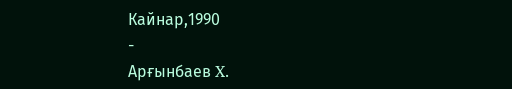Кайнар,1990
-
Арғынбаев X.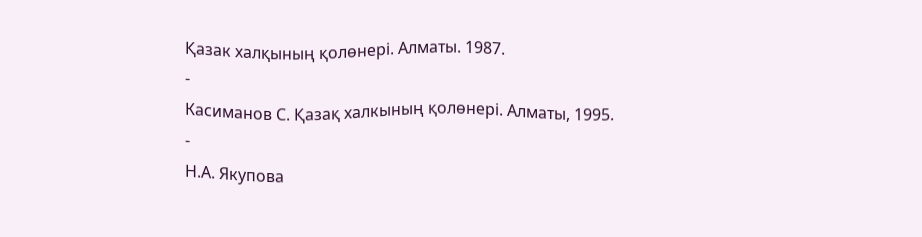Қазак халқының қолөнері. Алматы. 1987.
-
Касиманов С. Қазақ халкының қолөнері. Алматы, 1995.
-
Н.А. Якупова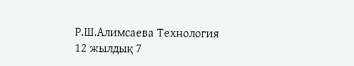Р.Ш.Алимсаева Технология 12 жылдық 7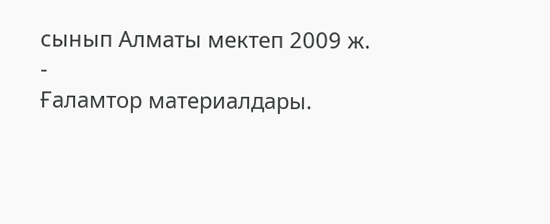сынып Алматы мектеп 2009 ж.
-
Ғаламтор материалдары.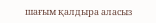шағым қалдыра аласыз